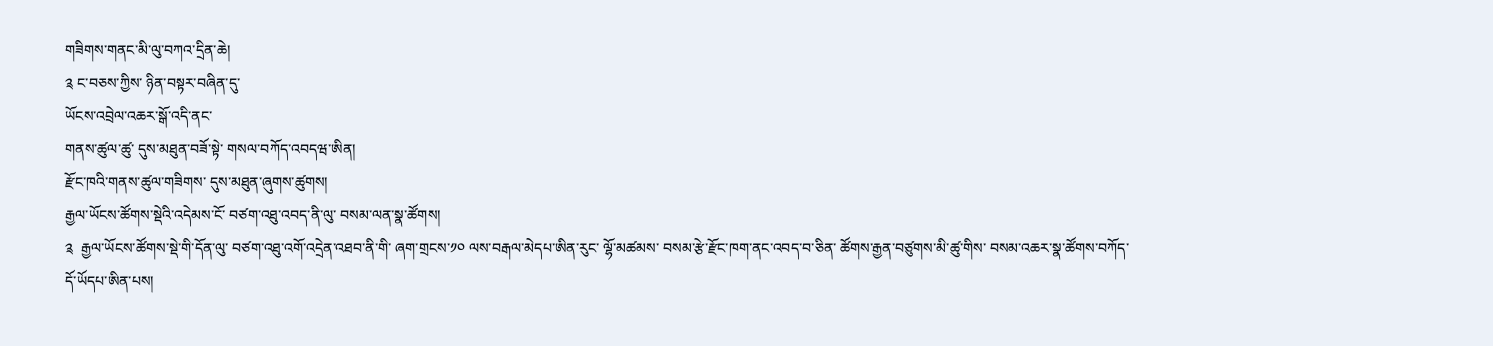གཟིགས་གནང་མི་ལུ་བཀའ་དྲིན་ཆེ།
༉ ང་བཅས་ཀྱིས་ ཉིན་བསྟར་བཞིན་དུ་
ཡོངས་འབྲེལ་འཆར་སྒོ་འདི་ནང་
གནས་ཚུལ་ཚུ་ དུས་མཐུན་བཟོ་སྟེ་ གསལ་བཀོད་འབདཝ་ཨིན།
རྫོང་ཁའི་གནས་ཚུལ་གཟིགས་ དུས་མཐུན་ཞུགས་ཚུགས།
རྒྱལ་ཡོངས་ཚོགས་སྡེའི་འདེམས་ངོ་ བཙག་འཐུ་འབད་ནི་ལུ་ བསམ་ལན་སྣ་ཚོགས།
༉  རྒྱལ་ཡོངས་ཚོགས་སྡེ་གི་དོན་ལུ་ བཙག་འཐུ་འགོ་འདྲེན་འཐབ་ནི་གི་ ཞག་གྲངས་༡༠ ལས་བརྒལ་མེདཔ་ཨིན་རུང་ ལྷོ་མཚམས་ བསམ་རྩེ་རྫོང་ཁག་ནང་འབད་བ་ཅིན་ ཚོགས་རྒྱན་བཙུགས་མི་ཚུ་གིས་ བསམ་འཆར་སྣ་ཚོགས་བཀོད་དོ་ཡོདཔ་ཨིན་པས།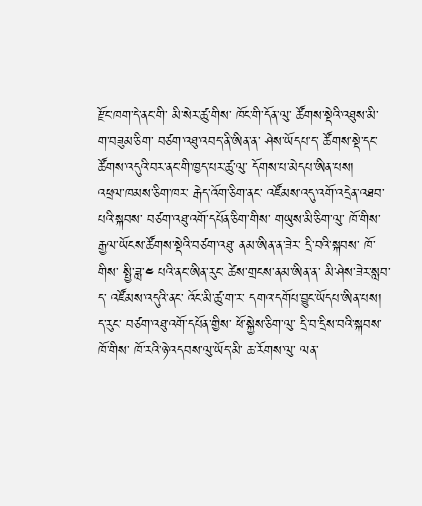རྫོང་ཁག་དེ་ནང་གི་ མི་སེར་ཚུ་གིས་ ཁོང་གི་དོན་ལུ་ ཚོགས་སྡེའི་འཐུས་མི་ ག་བཟུམ་ཅིག་ བཙག་འཐུ་འབད་ནི་ཨིན་ན་ ཤེས་ཡོདཔ་ད་ ཚོགས་སྡེ་དང་ཚོགས་འདུའི་བར་ནང་གི་ཁྱད་པར་ཚུ་ལུ་ དོགས་པ་མེདཔ་ཨིན་པས།
འཕྲལ་ཁམས་ཅིག་ཁར་ རྒེད་འོག་ཅིག་ནང་ འཛོམས་འདུ་འགོ་འདྲེན་འཐབ་པའི་སྐབས་ བཙག་འཐུ་འགོ་དཔོན་ཅིག་གིས་ གཡུས་མི་ཅིག་ལུ་ ཁོ་གིས་ རྒྱལ་ཡོངས་ཚོགས་སྡེའི་བཙག་འཐུ་ ནམ་ཨིན་ན་ཟེར་ དྲི་བའི་སྐབས་ ཁོ་གིས་ སྤྱི་ཟླ་༤ པའི་ནང་ཨིན་རུང་ ཚེས་གྲངས་ནམ་ཨིན་ན་ མི་ཤེས་ཟེར་སླབ་ད་ འཛོམས་འདུའི་ནང་ འོང་མི་ཚུ་ག་ར་ དགའ་དགོཔ་བྱུང་ཡོདཔ་ཨིན་པས།
ད་རུང་ བཙག་འཐུ་འགོ་དཔོན་གྱིས་ ཕོ་སྐྱེས་ཅིག་ལུ་ དྲི་བ་དྲིས་བའི་སྐབས་ ཁོ་གིས་ ཁོ་རའི་ཉེ་འདབས་ལུ་ཡོད་མི་ ཆ་རོགས་ལུ་ ལན་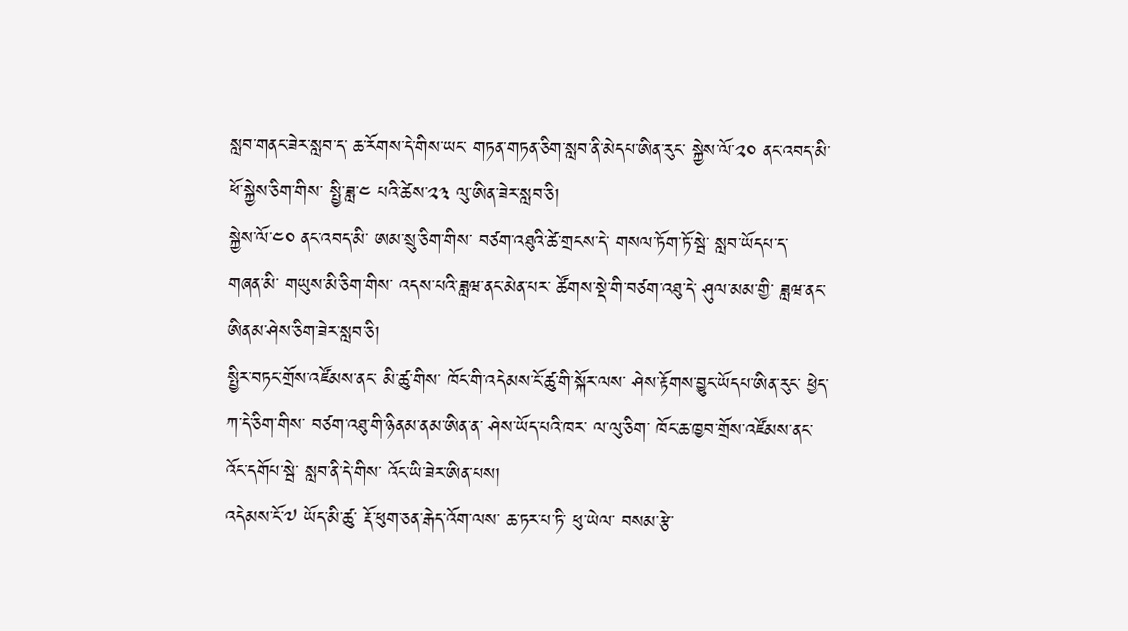སླབ་གནང་ཟེར་སླབ་ད་ ཆ་རོགས་དེ་གིས་ཡང་ གཏན་གཏན་ཅིག་སླབ་ནི་མེདཔ་ཨིན་རུང་ སྐྱེས་ལོ་༢༠ ནང་འབད་མི་ ཕོ་སྐྱེས་ཅིག་གིས་ སྤྱི་ཟླ་༤ པའི་ཚེས་༢༣ ལུ་ཨིན་ཟེར་སླབ་ཅི།
སྐྱེས་ལོ་༤༠ ནང་འབད་མི་ ཨམ་སྲུ་ཅིག་གིས་ བཙག་འཐུའི་ཚེ་གྲངས་དེ་ གསལ་ཏོག་ཏོ་སྦེ་ སླབ་ཡོདཔ་ད་ གཞན་མི་ གཡུས་མི་ཅིག་གིས་ འདས་པའི་ཟླཝ་ནང་མེན་པར་ ཚོགས་སྡེ་གི་བཙག་འཐུ་དེ་ ཤུལ་མམ་གྱི་ ཟླཝ་ནང་ཨིནམ་ཤེས་ཅིག་ཟེར་སླབ་ཅི།
སྤྱིར་བཏང་གྲོས་འཛོམས་ནང་ མི་ཚུ་གིས་ ཁོང་གི་འདེམས་ངོ་ཚུ་གི་སྐོར་ལས་ ཤེས་རྟོགས་བྱུང་ཡོདཔ་ཨིན་རུང་ ཕྱེད་ཀ་དེ་ཅིག་གིས་ བཙག་འཐུ་གི་ཉིནམ་ནམ་ཨིན་ན་ ཤེས་ཡོད་པའི་ཁར་ ལ་ལུ་ཅིག་ ཁོང་ཆ་ཁྱབ་གྲོས་འཛོམས་ནང་ འོང་དགོཔ་སྦེ་ སླབ་ནི་དེ་གིས་ འོང་ཡི་ཟེར་ཨིན་པས།
འདེམས་ངོ་༧ ཡོད་མི་ཚུ་ རྡོ་ཕུག་ཅན་རྒེད་འོག་ལས་ ཆ་ཏར་པ་ཏི་ ཕུ་ཡེལ་ བསམ་རྩེ་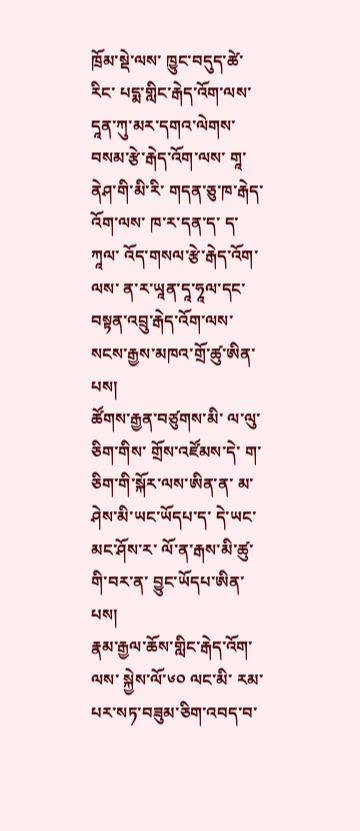ཁྲོམ་སྡེ་ལས་ ཁྱུང་བདུད་ཚེ་རིང་ པདྨ་གླིང་རྒེད་འོག་ལས་ དཱན་ཀུ་མར་དགའ་ལེགས་  བསམ་རྩེ་རྒེད་འོག་ལས་ གཱ་ནེཤ་གི་མི་རི་ གདན་ཅུ་ཁ་རྒེད་འོག་ལས་ ཁ་ར་དན་ད་ ད་ཀཱལ་ འོད་གསལ་རྩེ་རྒེད་འོག་ལས་ ན་ར་ཡཱན་དཱ་ཧཱལ་དང་ བསྟན་འབྲུ་རྒེད་འོག་ལས་ སངས་རྒྱས་མཁའ་གྲོ་ཚུ་ཨིན་པས།
ཚོགས་རྒྱན་བཙུགས་མི་ ལ་ལུ་ཅིག་གིས་ གྲོས་འཛོམས་དེ་ ག་ཅིག་གི་སྐོར་ལས་ཨིན་ན་ མ་ཤེས་མི་ཡང་ཡོདཔ་ད་ དེ་ཡང་ མང་ཤོས་ར་ ལོ་ན་རྒས་མི་ཚུ་གི་བར་ན་ བྱུང་ཡོདཔ་ཨིན་པས།
རྣམ་རྒྱལ་ཆོས་གླིང་རྒེད་འོག་ལས་ སྐྱེས་ལོ་༦༠ ལང་མི་ རམ་པར་སཏ་བཟུམ་ཅིག་འབད་བ་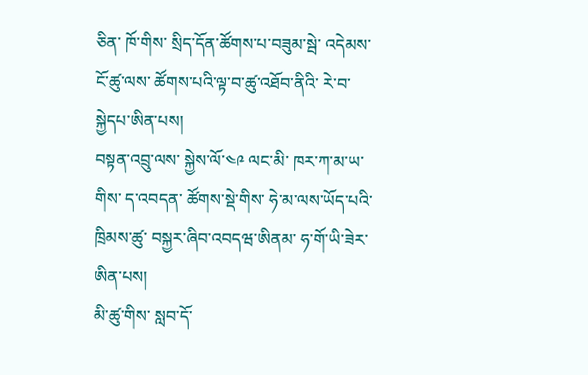ཅིན་ ཁོ་གིས་ སྲིད་དོན་ཚོགས་པ་བཟུམ་སྦེ་ འདེམས་ངོ་ཚུ་ལས་ ཚོགས་པའི་ལྟ་བ་ཚུ་འཐོབ་ནིའི་ རེ་བ་སྐྱེདཔ་ཨིན་པས།
བསྟན་འབྲུ་ལས་ སྐྱེས་ལོ་༤༩ ལང་མི་ ཁར་ཀ་མ་ཡ་གིས་ ད་འབདན་ ཚོགས་སྡེ་གིས་ ཧེ་མ་ལས་ཡོད་པའི་ཁྲིམས་ཚུ་ བསྐྱར་ཞིབ་འབདཝ་ཨིནམ་ ཧ་གོ་ཡི་ཟེར་ཨིན་པས།
མི་ཚུ་གིས་ སླབ་དོ་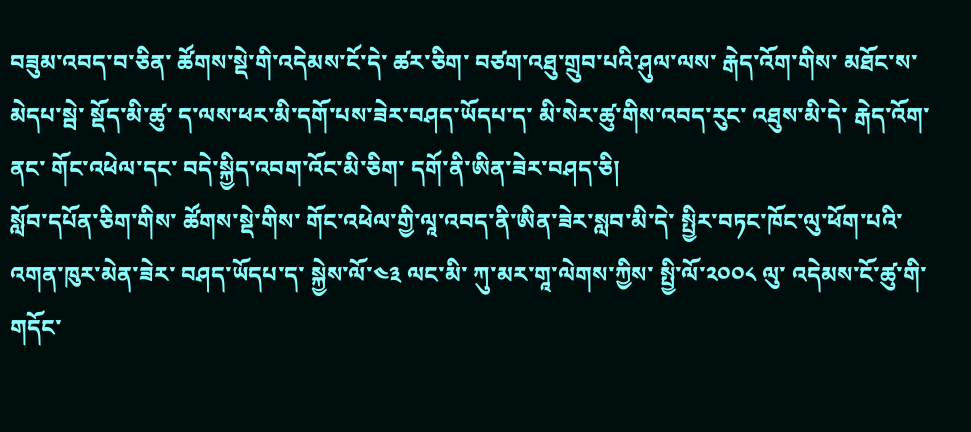བཟུམ་འབད་བ་ཅིན་ ཚོགས་སྡེ་གི་འདེམས་ངོ་དེ་ ཚར་ཅིག་ བཙག་འཐུ་གྲུབ་པའི་ཤུལ་ལས་ རྒེད་འོག་གིས་ མཐོང་ས་མེདཔ་སྦེ་ སྡོད་མི་ཚུ་ ད་ལས་ཕར་མི་དགོ་པས་ཟེར་བཤད་ཡོདཔ་ད་ མི་སེར་ཚུ་གིས་འབད་རུང་ འཐུས་མི་དེ་ རྒེད་འོག་ནང་ གོང་འཕེལ་དང་ བདེ་སྐྱིད་འབག་འོང་མི་ཅིག་ དགོ་ནི་ཨིན་ཟེར་བཤད་ཅི།
སློབ་དཔོན་ཅིག་གིས་ ཚོགས་སྡེ་གིས་ གོང་འཕེལ་གྱི་ལཱ་འབད་ནི་ཨིན་ཟེར་སླབ་མི་དེ་ སྤྱིར་བཏང་ཁོང་ལུ་ཕོག་པའི་འགན་ཁུར་མེན་ཟེར་ བཤད་ཡོདཔ་ད་ སྐྱེས་ལོ་༤༣ ལང་མི་ ཀུ་མར་གཱ་ལེགས་ཀྱིས་ སྤྱི་ལོ་༢༠༠༨ ལུ་ འདེམས་ངོ་ཚུ་གི་ གདོང་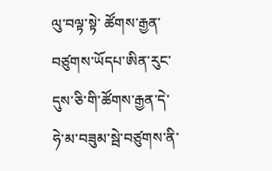ལུ་བལྟ་སྟེ་ ཚོགས་རྒྱན་བཙུགས་ཡོདཔ་ཨིན་རུང་ དུས་ཅི་གི་ཚོགས་རྒྱན་དེ་ ཧེ་མ་བཟུམ་སྦེ་བཙུགས་ནི་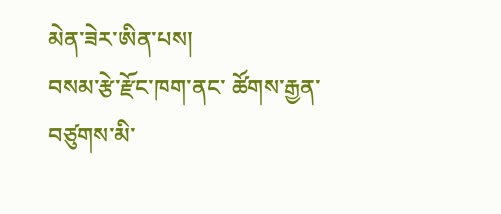མེན་ཟེར་ཨིན་པས།
བསམ་རྩེ་རྫོང་ཁག་ནང་ ཚོགས་རྒྱན་བཙུགས་མི་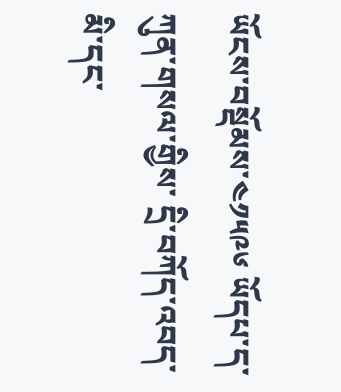ཡོངས་བསྡོམས་༤༡༥༩༦ ཡོདཔ་ད་ ཀུན་གསལ་གྱིས་ དྲི་བཀོད་འབད་མི་དང་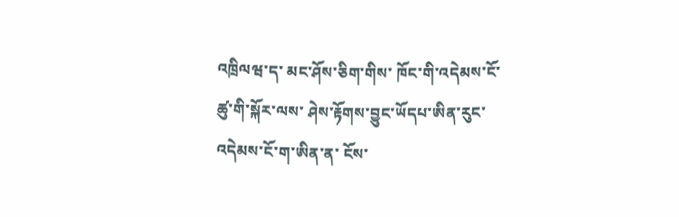འཁྲིལཝ་ད་ མང་ཤོས་ཅིག་གིས་ ཁོང་གི་འདེམས་ངོ་ཚུ་གི་སྐོར་ལས་ ཤེས་རྟོགས་བྱུང་ཡོདཔ་ཨིན་རུང་ འདེམས་ངོ་ག་ཨིན་ན་ ངོས་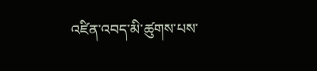འཛིན་འབད་མི་ཚུགས་པས་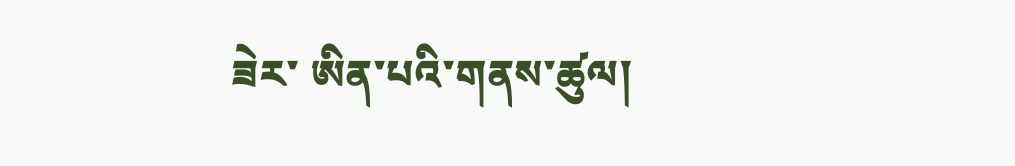ཟེར་ ཨིན་པའི་གནས་ཚུལ།